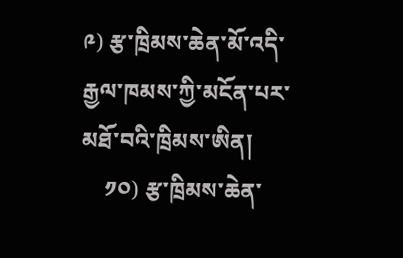༩) རྩ་ཁྲིམས་ཆེན་མོ་འདི་ རྒྱལ་ཁམས་ཀྱི་མངོན་པར་མཐོ་བའི་ཁྲིམས་ཨིན།
    ༡༠) རྩ་ཁྲིམས་ཆེན་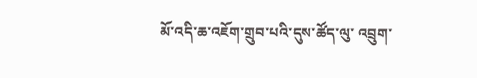མོ་འདི་ཆ་འཇོག་གྲུབ་པའི་དུས་ཚོད་ལུ་ འབྲུག་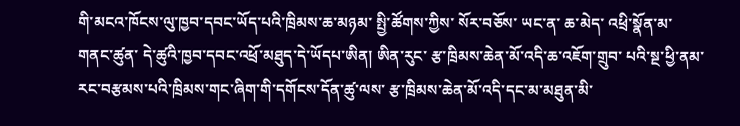གི་མངའ་ཁོངས་ལུ་ཁྱབ་དབང་ཡོད་པའི་ཁྲིམས་ཆ་མཉམ་ སྤྱི་ཚོགས་ཀྱིས་ སོར་བཅོས་ ཡང་ན་ ཆ་མེད་ འཕྲི་སྣོན་མ་གནང་ཚུན་ དེ་ཚུའི་ཁྱབ་དབང་འཕྲོ་མཐུད་དེ་ཡོདཔ་ཨིན། ཨིན་རུང་ རྩ་ཁྲིམས་ཆེན་མོ་འདི་ཆ་འཇོག་གྲུབ་ པའི་སྔ་ཕྱི་ནམ་རང་བརྩམས་པའི་ཁྲིམས་གང་ཞིག་གི་དགོངས་དོན་ཚུ་ལས་ རྩ་ཁྲིམས་ཆེན་མོ་འདི་དང་མ་མཐུན་མི་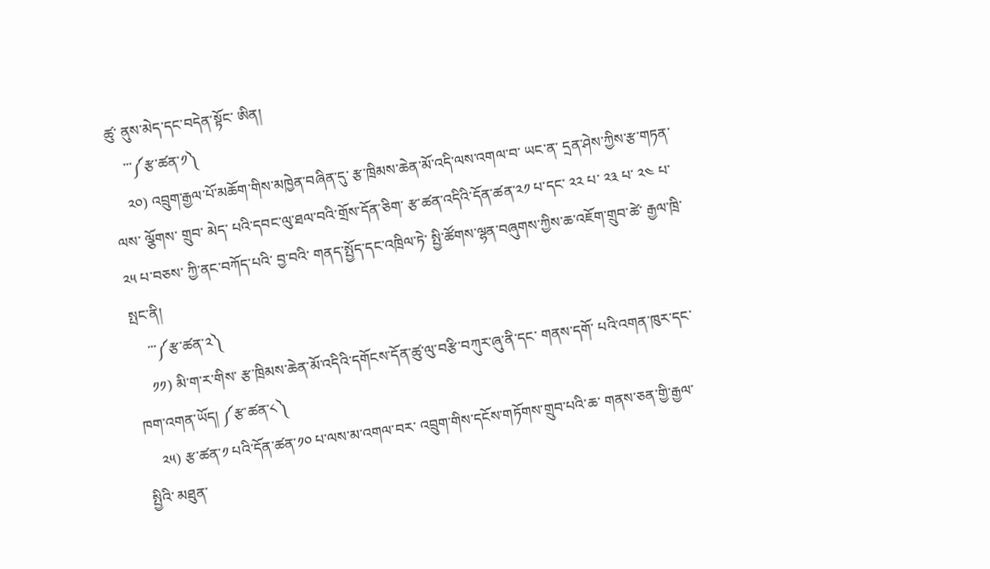ཚུ་ ནུས་མེད་དང་བདེན་སྟོང་ ཨིན།
    ་་་༼རྩ་ཚན་༡༽
    ༢༠) འབྲུག་རྒྱལ་པོ་མཆོག་གིས་མཁྱེན་བཞིན་དུ་ རྩ་ཁྲིམས་ཆེན་མོ་འདི་ལས་འགལ་བ་ ཡང་ན་ དྲན་ཤེས་ཀྱིས་རྩ་གཏན་ལས་ ལྕོགས་ གྲུབ་ མེད་ པའི་དབང་ལུ་ཐལ་བའི་གྲོས་དོན་ཅིག་ རྩ་ཚན་འདིའི་དོན་ཚན་༢༡ པ་དང་ ༢༢ པ་ ༢༣ པ་ ༢༤ པ་ ༢༥ པ་བཅས་ ཀྱི་ནང་བཀོད་པའི་ བྱ་བའི་ གནད་སྤྱོད་དང་འཁྲིལ་ཏེ་ སྤྱི་ཚོགས་ལྷན་བཞུགས་ཀྱིས་ཆ་འཇོག་གྲུབ་ཚེ་ རྒྱལ་ཁྲི་སྤང་ནི།
    ་་་༼རྩ་ཚན་༢༽
    ༡༡) མི་ག་ར་གིས་ རྩ་ཁྲིམས་ཆེན་མོ་འདིའི་དགོངས་དོན་ཚུ་ལུ་བརྩི་བཀུར་ཞུ་ནི་དང་ གནས་དགོ་ པའི་འགན་ཁུར་དང་ཁག་འགན་ཡོད། ༼རྩ་ཚན་༨༽
    ༢༥) རྩ་ཚན་༡ པའི་དོན་ཚན་༡༠ པ་ལས་མ་འགལ་བར་ འབྲུག་གིས་དངོས་གཏོགས་གྲུབ་པའི་ཆ་ གནས་ཅན་གྱི་རྒྱལ་སྤྱིའི་ མཐུན་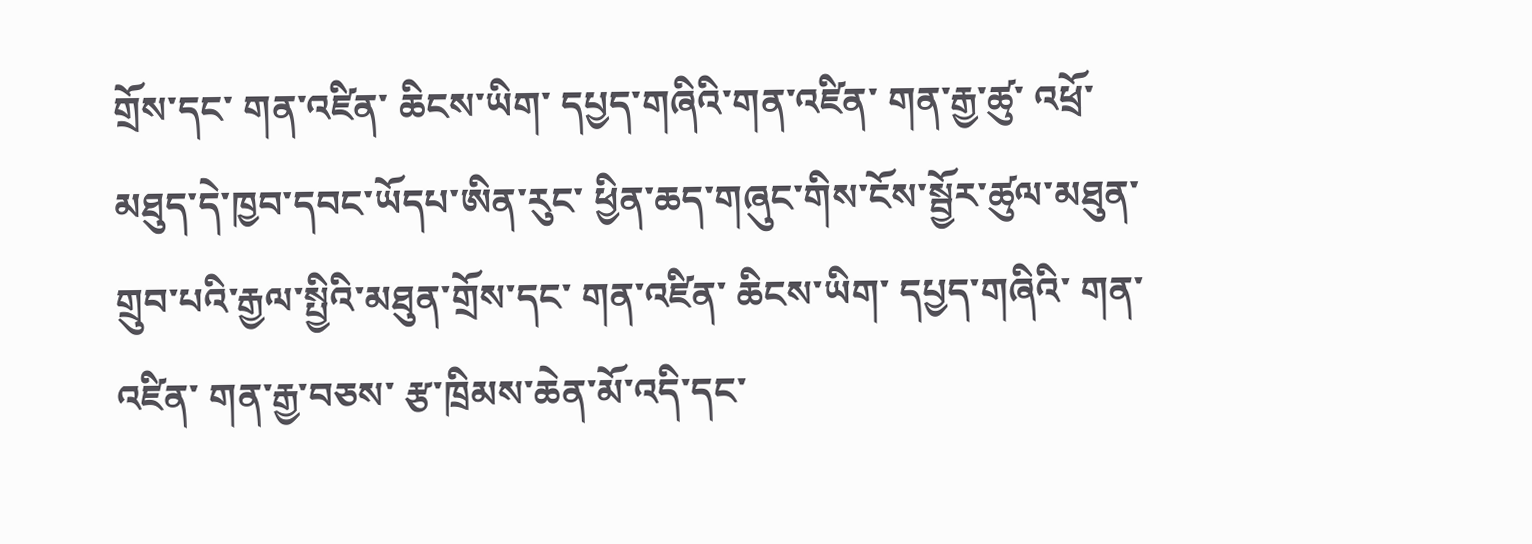གྲོས་དང་ གན་འཛིན་ ཆིངས་ཡིག་ དཔྱད་གཞིའི་གན་འཛིན་ གན་རྒྱ་ཚུ་ འཕྲོ་མཐུད་དེ་ཁྱབ་དབང་ཡོདཔ་ཨིན་རུང་ ཕྱིན་ཆད་གཞུང་གིས་ངོས་སྦྱོར་ཚུལ་མཐུན་གྲུབ་པའི་རྒྱལ་སྤྱིའི་མཐུན་གྲོས་དང་ གན་འཛིན་ ཆིངས་ཡིག་ དཔྱད་གཞིའི་ གན་འཛིན་ གན་རྒྱ་བཅས་ རྩ་ཁྲིམས་ཆེན་མོ་འདི་དང་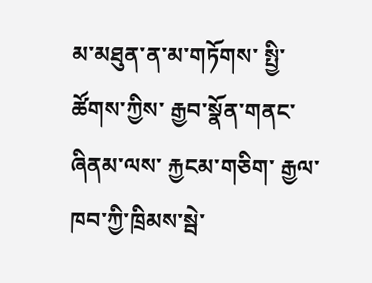མ་མཐུན་ན་མ་གཏོགས་ སྤྱི་ཚོགས་ཀྱིས་ རྒྱབ་སྣོན་གནང་ཞིནམ་ལས་ རྐྱངམ་གཅིག་ རྒྱལ་ཁབ་ཀྱི་ཁྲིམས་སྦེ་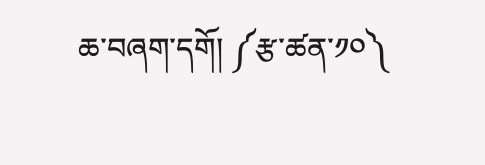ཆ་བཞག་དགོ། ༼རྩ་ཚན་༡༠༽